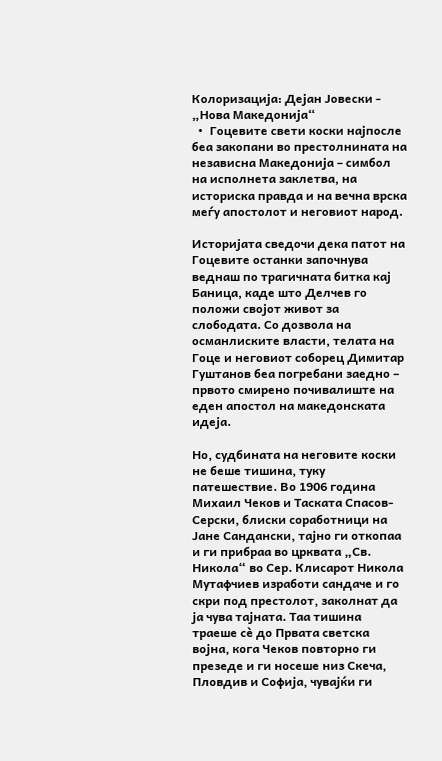Колоризација: Дејан Јовески - „Нова Македонија“
  •  Гоцевите свети коски најпосле беа закопани во престолнината на независна Македонија – симбол на исполнета заклетва, на историска правда и на вечна врска меѓу апостолот и неговиот народ.

Историјата сведочи дека патот на Гоцевите останки започнува веднаш по трагичната битка кај Баница, каде што Делчев го положи својот живот за слободата. Со дозвола на османлиските власти, телата на Гоце и неговиот соборец Димитар Гуштанов беа погребани заедно – првото смирено почивалиште на еден апостол на македонската идеја.

Но, судбината на неговите коски не беше тишина, туку патешествие. Во 1906 година Михаил Чеков и Таската Спасов-Серски, блиски соработници на Јане Сандански, тајно ги откопаа и ги прибраа во црквата „Св. Никола“ во Сер. Клисарот Никола Мутафчиев изработи сандаче и го скри под престолот, заколнат да ја чува тајната. Таа тишина траеше сè до Првата светска војна, кога Чеков повторно ги презеде и ги носеше низ Скеча, Пловдив и Софија, чувајќи ги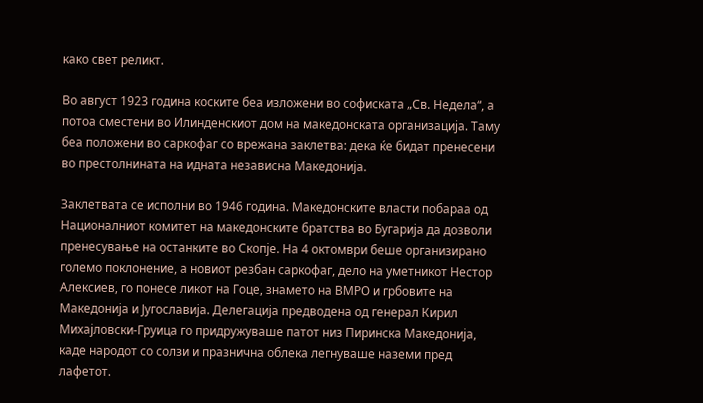како свет реликт.

Во август 1923 година коските беа изложени во софиската „Св. Недела“, а потоа сместени во Илинденскиот дом на македонската организација. Таму беа положени во саркофаг со врежана заклетва: дека ќе бидат пренесени во престолнината на идната независна Македонија.

Заклетвата се исполни во 1946 година. Македонските власти побараа од Националниот комитет на македонските братства во Бугарија да дозволи пренесување на останките во Скопје. На 4 октомври беше организирано големо поклонение, а новиот резбан саркофаг, дело на уметникот Нестор Алексиев, го понесе ликот на Гоце, знамето на ВМРО и грбовите на Македонија и Југославија. Делегација предводена од генерал Кирил Михајловски-Груица го придружуваше патот низ Пиринска Македонија, каде народот со солзи и празнична облека легнуваше наземи пред лафетот.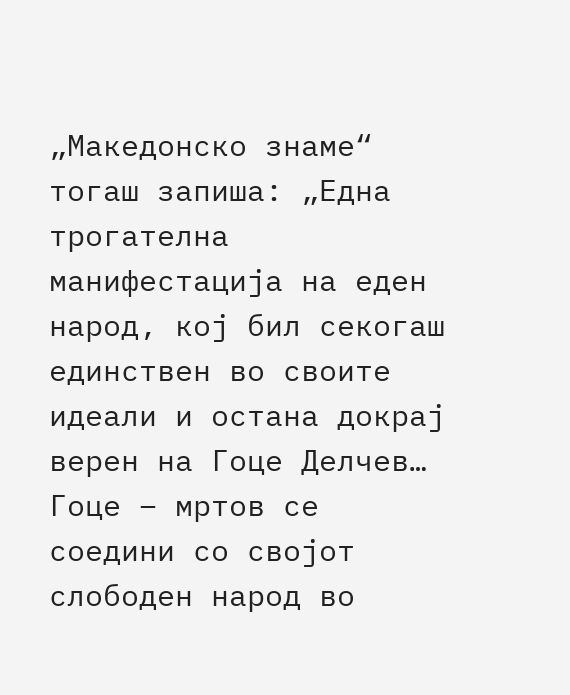„Македонско знаме“ тогаш запиша: „Една трогателна манифестација на еден народ, кој бил секогаш единствен во своите идеали и остана докрај верен на Гоце Делчев… Гоце – мртов се соедини со својот слободен народ во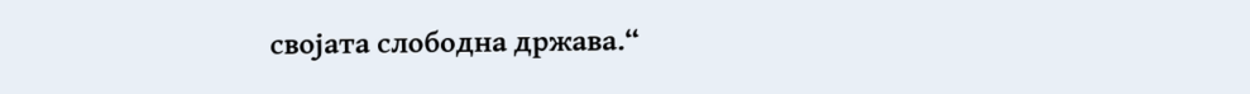својата слободна држава.“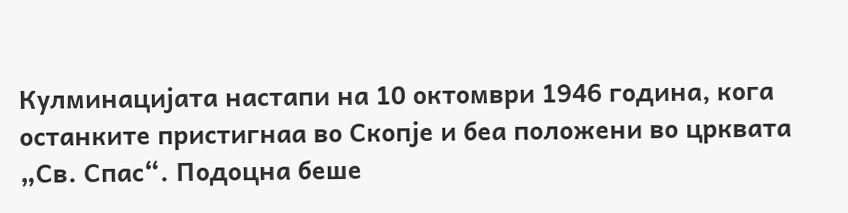Кулминацијата настапи на 10 октомври 1946 година, кога останките пристигнаа во Скопје и беа положени во црквата „Св. Спас“. Подоцна беше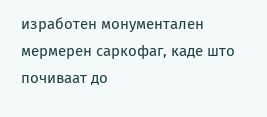изработен монументален мермерен саркофаг, каде што почиваат до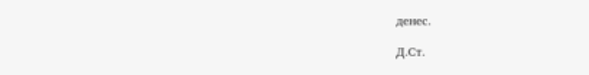денес.

Д.Ст.